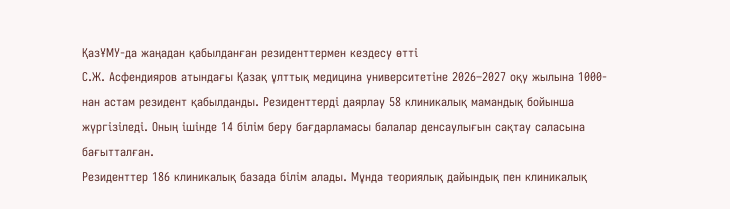ҚазҰМУ-да жаңадан қабылданған резиденттермен кездесу өтті
С.Ж. Асфендияров атындағы Қазақ ұлттық медицина университетіне 2026–2027 оқу жылына 1000-нан астам резидент қабылданды. Резиденттерді даярлау 58 клиникалық мамандық бойынша жүргізіледі. Оның ішінде 14 білім беру бағдарламасы балалар денсаулығын сақтау саласына бағытталған.
Резиденттер 186 клиникалық базада білім алады. Мұнда теориялық дайындық пен клиникалық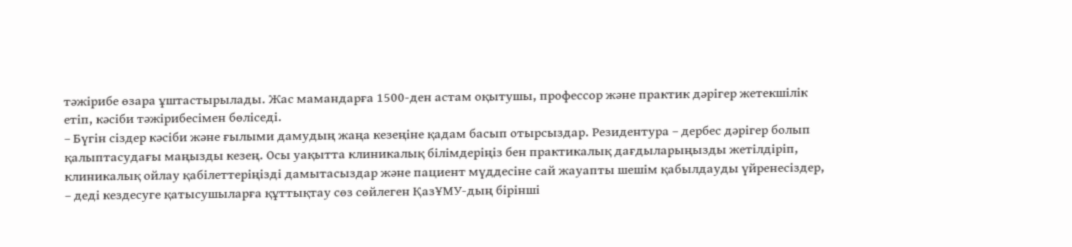тәжірибе өзара ұштастырылады. Жас мамандарға 1500-ден астам оқытушы, профессор және практик дәрігер жетекшілік етіп, кәсіби тәжірибесімен бөліседі.
– Бүгін сіздер кәсіби және ғылыми дамудың жаңа кезеңіне қадам басып отырсыздар. Резидентура – дербес дәрігер болып қалыптасудағы маңызды кезең. Осы уақытта клиникалық білімдеріңіз бен практикалық дағдыларыңызды жетілдіріп, клиникалық ойлау қабілеттеріңізді дамытасыздар және пациент мүддесіне сай жауапты шешім қабылдауды үйренесіздер, – деді кездесуге қатысушыларға құттықтау сөз сөйлеген ҚазҰМУ-дың бірінші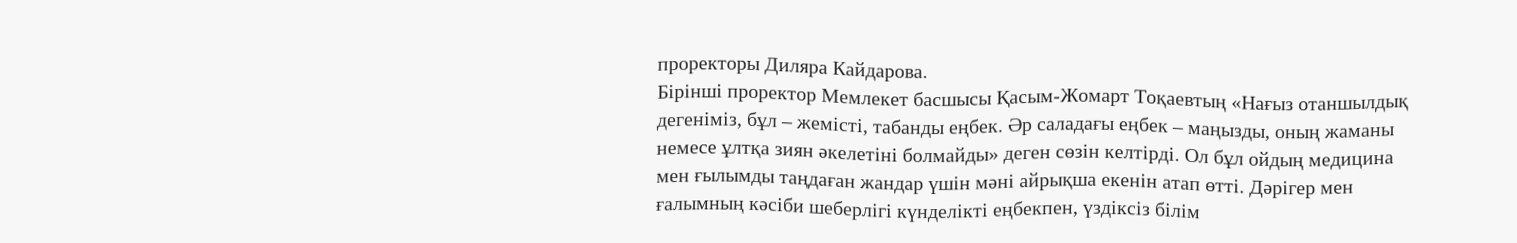проректоры Диляра Кайдарова.
Бірінші проректор Мемлекет басшысы Қасым-Жомарт Тоқаевтың «Нағыз отаншылдық дегеніміз, бұл – жемісті, табанды еңбек. Әр саладағы еңбек – маңызды, оның жаманы немесе ұлтқа зиян әкелетіні болмайды» деген сөзін келтірді. Ол бұл ойдың медицина мен ғылымды таңдаған жандар үшін мәні айрықша екенін атап өтті. Дәрігер мен ғалымның кәсіби шеберлігі күнделікті еңбекпен, үздіксіз білім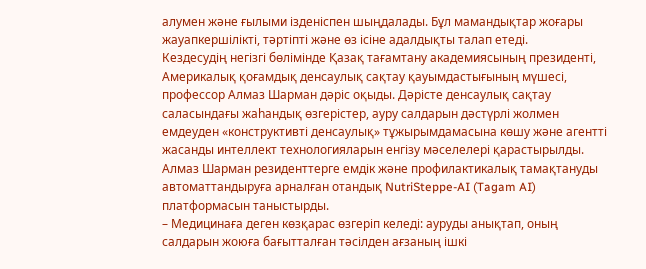алумен және ғылыми ізденіспен шыңдалады. Бұл мамандықтар жоғары жауапкершілікті, тәртіпті және өз ісіне адалдықты талап етеді.
Кездесудің негізгі бөлімінде Қазақ тағамтану академиясының президенті, Америкалық қоғамдық денсаулық сақтау қауымдастығының мүшесі, профессор Алмаз Шарман дәріс оқыды. Дәрісте денсаулық сақтау саласындағы жаһандық өзгерістер, ауру салдарын дәстүрлі жолмен емдеуден «конструктивті денсаулық» тұжырымдамасына көшу және агентті жасанды интеллект технологияларын енгізу мәселелері қарастырылды.
Алмаз Шарман резиденттерге емдік және профилактикалық тамақтануды автоматтандыруға арналған отандық NutriSteppe-AI (Tagam AI) платформасын таныстырды.
– Медицинаға деген көзқарас өзгеріп келеді: ауруды анықтап, оның салдарын жоюға бағытталған тәсілден ағзаның ішкі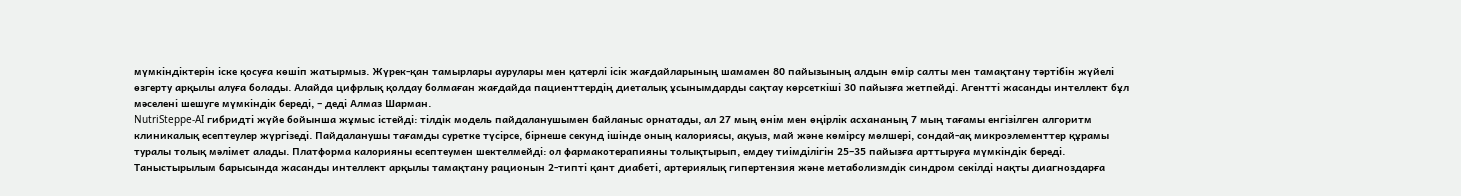мүмкіндіктерін іске қосуға көшіп жатырмыз. Жүрек-қан тамырлары аурулары мен қатерлі ісік жағдайларының шамамен 80 пайызының алдын өмір салты мен тамақтану тәртібін жүйелі өзгерту арқылы алуға болады. Алайда цифрлық қолдау болмаған жағдайда пациенттердің диеталық ұсынымдарды сақтау көрсеткіші 30 пайызға жетпейді. Агентті жасанды интеллект бұл мәселені шешуге мүмкіндік береді, – деді Алмаз Шарман.
NutriSteppe-AI гибридті жүйе бойынша жұмыс істейді: тілдік модель пайдаланушымен байланыс орнатады, ал 27 мың өнім мен өңірлік асхананың 7 мың тағамы енгізілген алгоритм клиникалық есептеулер жүргізеді. Пайдаланушы тағамды суретке түсірсе, бірнеше секунд ішінде оның калориясы, ақуыз, май және көмірсу мөлшері, сондай-ақ микроэлементтер құрамы туралы толық мәлімет алады. Платформа калорияны есептеумен шектелмейді: ол фармакотерапияны толықтырып, емдеу тиімділігін 25–35 пайызға арттыруға мүмкіндік береді.
Таныстырылым барысында жасанды интеллект арқылы тамақтану рационын 2-типті қант диабеті, артериялық гипертензия және метаболизмдік синдром секілді нақты диагноздарға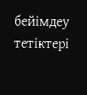бейімдеу тетіктері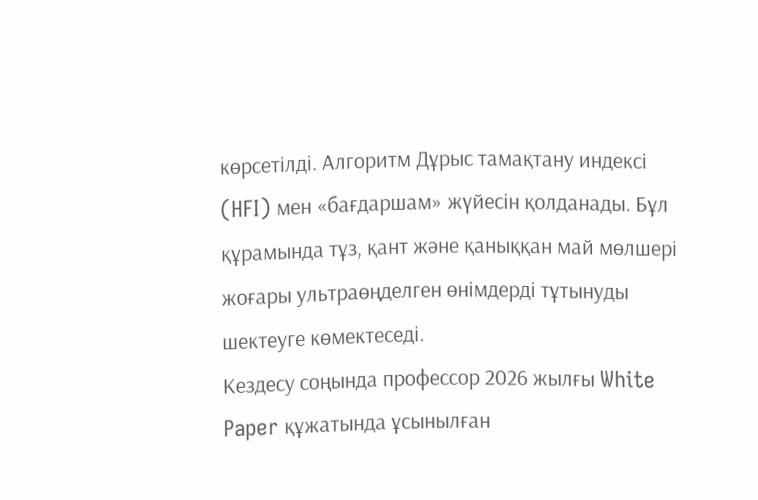көрсетілді. Алгоритм Дұрыс тамақтану индексі (HFI) мен «бағдаршам» жүйесін қолданады. Бұл құрамында тұз, қант және қаныққан май мөлшері жоғары ультраөңделген өнімдерді тұтынуды шектеуге көмектеседі.
Кездесу соңында профессор 2026 жылғы White Paper құжатында ұсынылған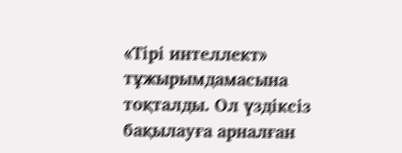«Тірі интеллект» тұжырымдамасына тоқталды. Ол үздіксіз бақылауға арналған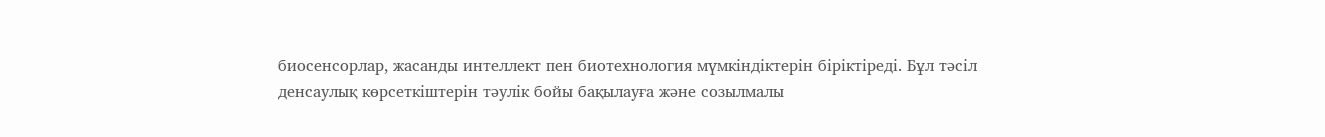биосенсорлар, жасанды интеллект пен биотехнология мүмкіндіктерін біріктіреді. Бұл тәсіл денсаулық көрсеткіштерін тәулік бойы бақылауға және созылмалы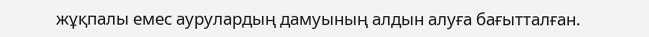жұқпалы емес аурулардың дамуының алдын алуға бағытталған.